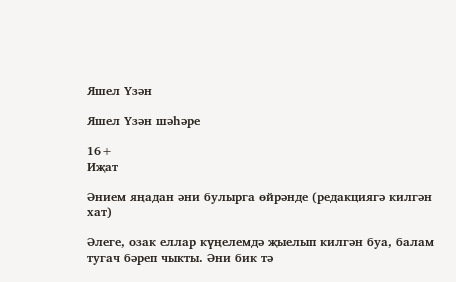Яшел Үзән

Яшел Үзән шәһәре

16+
Иҗат

Әнием яңадан әни булырга өйрәнде (редакциягә килгән хат)

Әлеге, озак еллар күңелемдә җыелып килгән буа, балам тугач бәреп чыкты. Әни бик тә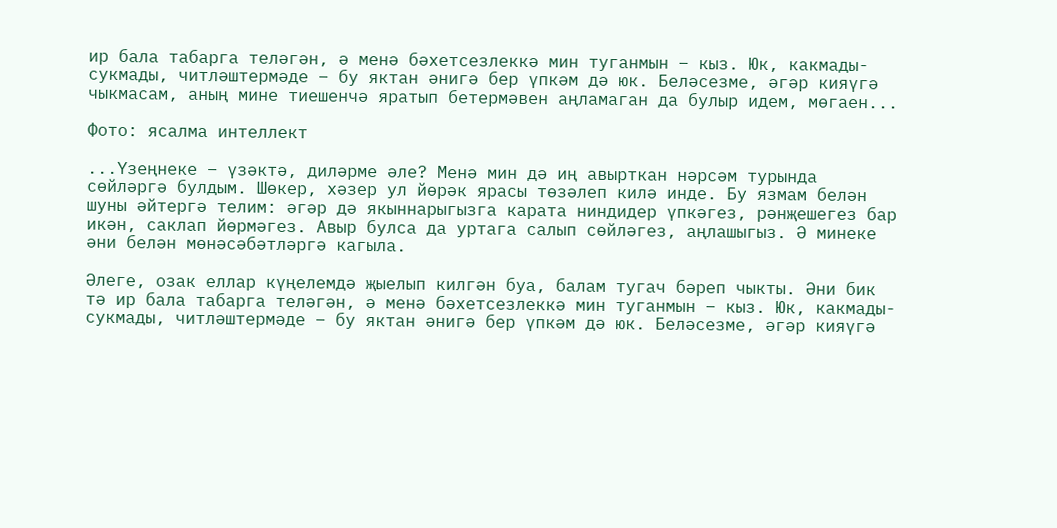ир бала табарга теләгән, ә менә бәхетсезлеккә мин туганмын – кыз. Юк, какмады-сукмады, читләштермәде – бу яктан әнигә бер үпкәм дә юк. Беләсезме, әгәр кияүгә чыкмасам, аның мине тиешенчә яратып бетермәвен аңламаган да булыр идем, мөгаен...

Фото: ясалма интеллект

...Үзеңнеке – үзәктә, диләрме әле? Менә мин дә иң авырткан нәрсәм турында сөйләргә булдым. Шөкер, хәзер ул йөрәк ярасы төзәлеп килә инде. Бу язмам белән шуны әйтергә телим: әгәр дә якыннарыгызга карата ниндидер үпкәгез, рәнҗешегез бар икән, саклап йөрмәгез. Авыр булса да уртага салып сөйләгез, аңлашыгыз. Ә минеке әни белән мөнәсәбәтләргә кагыла.

Әлеге, озак еллар күңелемдә җыелып килгән буа, балам тугач бәреп чыкты. Әни бик тә ир бала табарга теләгән, ә менә бәхетсезлеккә мин туганмын – кыз. Юк, какмады-сукмады, читләштермәде – бу яктан әнигә бер үпкәм дә юк. Беләсезме, әгәр кияүгә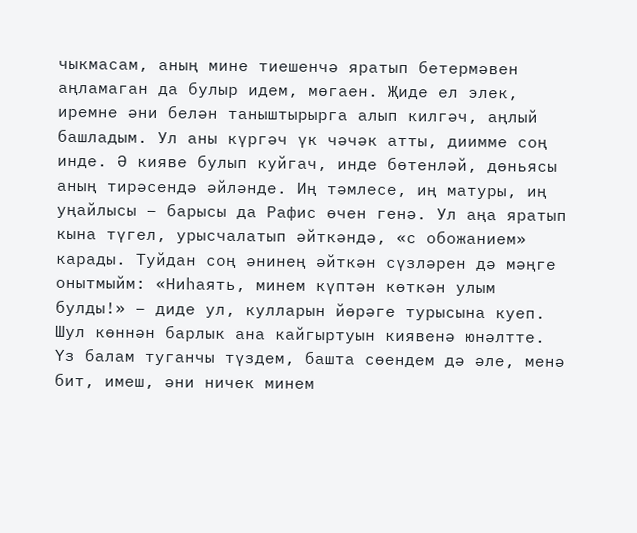чыкмасам, аның мине тиешенчә яратып бетермәвен аңламаган да булыр идем, мөгаен. Җиде ел элек, иремне әни белән таныштырырга алып килгәч, аңлый башладым. Ул аны күргәч үк чәчәк атты, диимме соң инде. Ә кияве булып куйгач, инде бөтенләй, дөньясы аның тирәсендә әйләнде. Иң тәмлесе, иң матуры, иң уңайлысы – барысы да Рафис өчен генә. Ул аңа яратып кына түгел, урысчалатып әйткәндә, «с обожанием» карады. Туйдан соң әнинең әйткән сүзләрен дә мәңге онытмыйм: «Ниһаять, минем күптән көткән улым булды!» – диде ул, кулларын йөрәге турысына куеп. Шул көннән барлык ана кайгыртуын киявенә юнәлтте. Үз балам туганчы түздем, башта сөендем дә әле, менә бит, имеш, әни ничек минем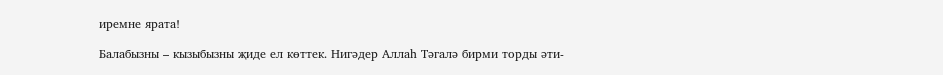иремне ярата!

Балабызны – кызыбызны җиде ел көттек. Нигәдер Аллаһ Тәгалә бирми торды әти-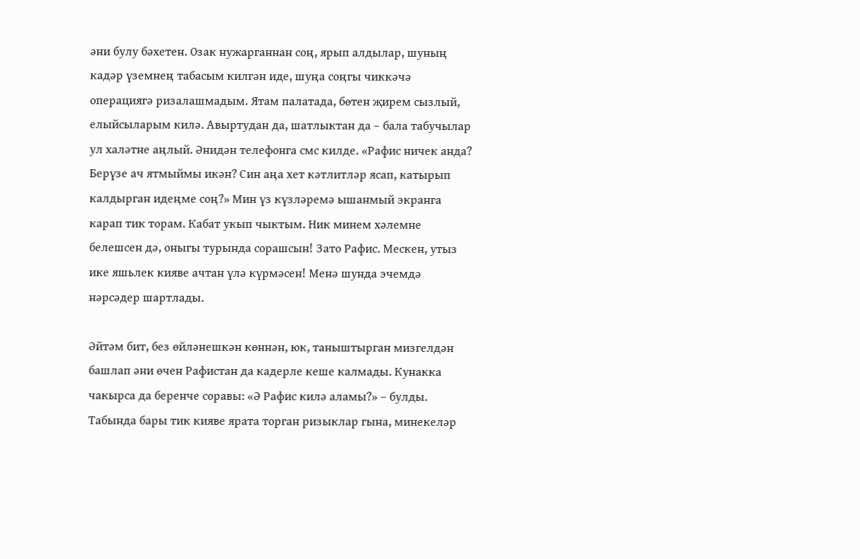әни булу бәхетен. Озак нужарганнан соң, ярып алдылар, шуның кадәр үземнең табасым килгән иде, шуңа соңгы чиккәчә операциягә ризалашмадым. Ятам палатада, бөтен җирем сызлый, елыйсыларым килә. Авыртудан да, шатлыктан да – бала табучылар ул халәтне аңлый. Әнидән телефонга смс килде. «Рафис ничек анда? Берүзе ач ятмыймы икән? Син аңа хет кәтлитләр ясап, катырып калдырган идеңме соң?» Мин үз күзләремә ышанмый экранга карап тик торам. Кабат укып чыктым. Ник минем хәлемне белешсен дә, оныгы турында сорашсын! Зато Рафис. Мескен, утыз ике яшьлек кияве ачтан үлә күрмәсен! Менә шунда эчемдә нәрсәдер шартлады.

Әйтәм бит, без өйләнешкән көннән, юк, таныштырган мизгелдән башлап әни өчен Рафистан да кадерле кеше калмады. Кунакка чакырса да беренче соравы: «Ә Рафис килә аламы?» – булды. Табында бары тик кияве ярата торган ризыклар гына, минекеләр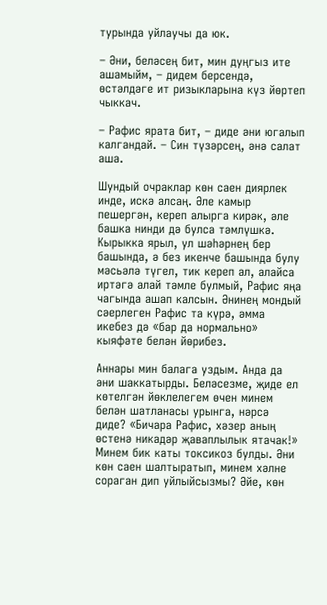турында уйлаучы да юк.

– Әни, беләсең бит, мин дуңгыз ите ашамыйм, – дидем берсендә, өстәлдәге ит ризыкларына күз йөртеп чыккач.

– Рафис ярата бит, – диде әни югалып калгандай. – Син түзәрсең, әнә салат аша.

Шундый очраклар көн саен диярлек инде, искә алсаң. Әле камыр пешергән, кереп алырга кирәк, әле башка нинди дә булса тәмлүшкә. Кырыкка ярыл, ул шәһәрнең бер башында, ә без икенче башында булу мәсьәлә түгел, тик кереп ал, алайса иртәгә алай тәмле булмый, Рафис яңа чагында ашап калсын. Әнинең мондый сәерлеген Рафис та күрә, әмма икебез дә «бар да нормально» кыяфәте белән йөрибез.

Аннары мин балага уздым. Анда да әни шаккатырды. Беләсезме, җиде ел көтелгән йөклелегем өчен минем белән шатланасы урынга, нәрсә диде? «Бичара Рафис, хәзер аның өстенә никадәр җаваплылык ятачак!» Минем бик каты токсикоз булды. Әни көн саен шалтыратып, минем хәлне сораган дип уйлыйсызмы? Әйе, көн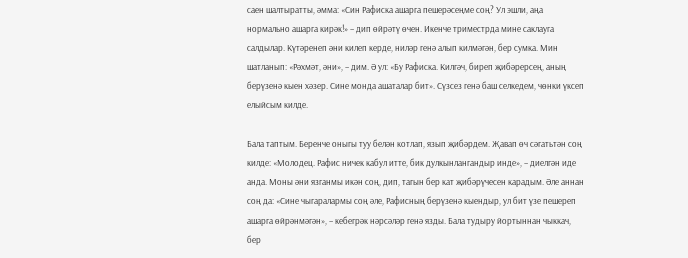саен шалтыратты, әмма: «Син Рафиска ашарга пешерәсеңме соң? Ул эшли, аңа нормально ашарга кирәк!» – дип өйрәтү өчен. Икенче триместрда мине саклауга салдылар. Күтәренеп әни килеп керде, ниләр генә алып килмәгән, бер сумка. Мин шатланып: «Рәхмәт, әни», – дим. Ә ул: «Бу Рафиска. Килгәч, биреп җибәрерсең, аның берүзенә кыен хәзер. Сине монда ашаталар бит». Сүзсез генә баш селкедем, чөнки үксеп елыйсым килде.

Бала таптым. Беренче оныгы туу белән котлап, язып җибәрдем. Җавап өч сәгатьтән соң килде: «Молодец. Рафис ничек кабул итте, бик дулкынлангандыр инде», – диелгән иде анда. Моны әни язганмы икән соң, дип, тагын бер кат җибәрүчесен карадым. Әле аннан соң да: «Сине чыгаралармы соң әле, Рафисның берүзенә кыендыр, ул бит үзе пешереп ашарга өйрәнмәгән», – кебегрәк нәрсәләр генә язды. Бала тудыру йортыннан чыккач, бер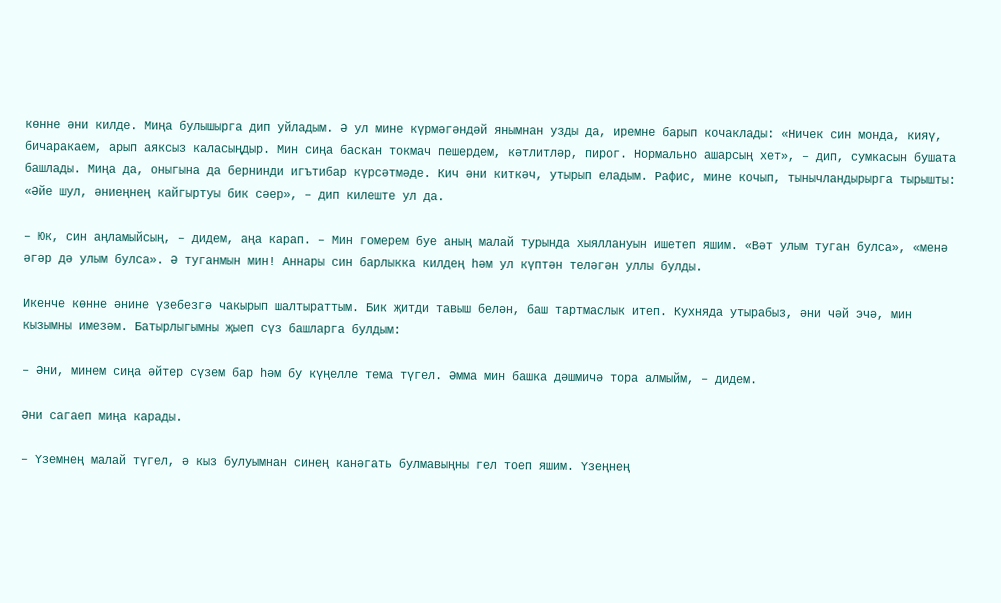көнне әни килде. Миңа булышырга дип уйладым. Ә ул мине күрмәгәндәй янымнан узды да, иремне барып кочаклады: «Ничек син монда, кияү, бичаракаем, арып аяксыз каласыңдыр. Мин сиңа баскан токмач пешердем, кәтлитләр, пирог. Нормально ашарсың хет», – дип, сумкасын бушата башлады. Миңа да, оныгына да бернинди игътибар күрсәтмәде. Кич әни киткәч, утырып еладым. Рафис, мине кочып, тынычландырырга тырышты: «Әйе шул, әниеңнең кайгыртуы бик сәер», – дип килеште ул да.

– Юк, син аңламыйсың, – дидем, аңа карап. – Мин гомерем буе аның малай турында хыяллануын ишетеп яшим. «Вәт улым туган булса», «менә әгәр дә улым булса». Ә туганмын мин! Аннары син барлыкка килдең һәм ул күптән теләгән уллы булды.

Икенче көнне әнине үзебезгә чакырып шалтыраттым. Бик җитди тавыш белән, баш тартмаслык итеп. Кухняда утырабыз, әни чәй эчә, мин кызымны имезәм. Батырлыгымны җыеп сүз башларга булдым:

– Әни, минем сиңа әйтер сүзем бар һәм бу күңелле тема түгел. Әмма мин башка дәшмичә тора алмыйм, – дидем.

Әни сагаеп миңа карады.

– Үземнең малай түгел, ә кыз булуымнан синең канәгать булмавыңны гел тоеп яшим. Үзеңнең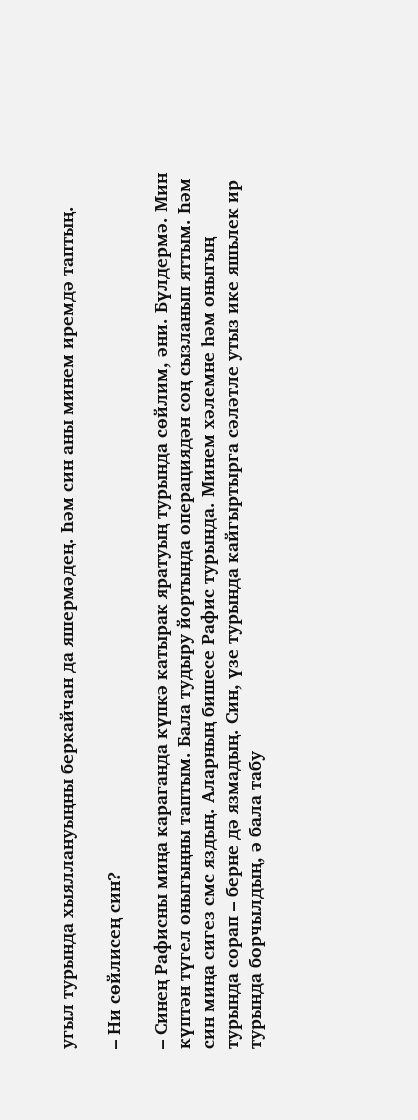угыл турында хыяллануыңны беркайчан да яшермәдең. Һәм син аны минем иремдә таптың.

– Ни сөйлисең син?

– Синең Рафисны миңа караганда күпкә катырак яратуың турында сөйлим, әни. Бүлдермә. Мин күптән түгел оныгыңны таптым. Бала тудыру йортында операциядән соң сызланып яттым. Һәм син миңа сигез смс яздың. Аларның бишесе Рафис турында. Минем хәлемне һәм оныгың турында сорап – берне дә язмадың. Син, үзе турында кайгыртырга сәләтле утыз ике яшьлек ир турында борчылдың, ә бала табу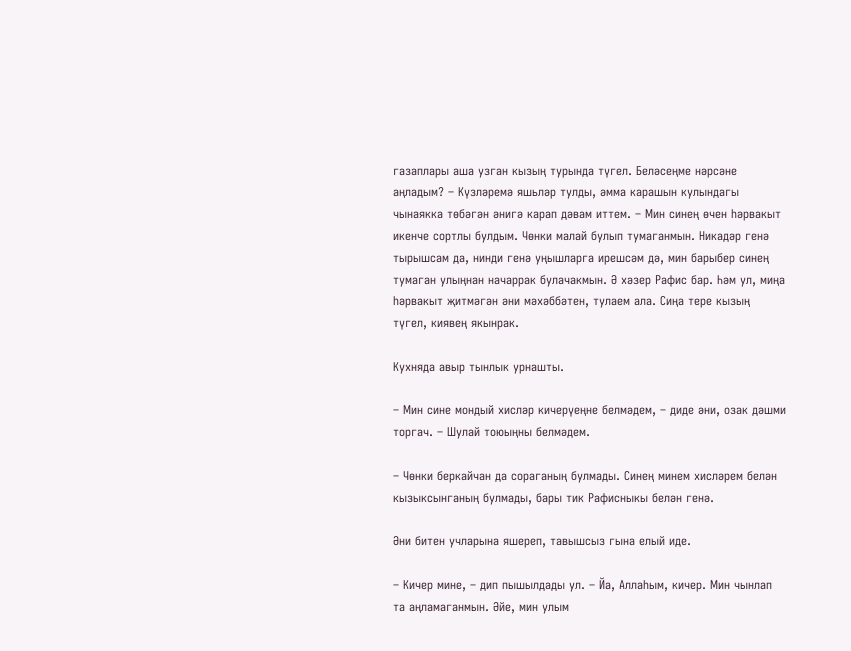газаплары аша узган кызың турында түгел. Беләсеңме нәрсәне аңладым? – Күзләремә яшьләр тулды, әмма карашын кулындагы чынаякка төбәгән әнигә карап дәвам иттем. – Мин синең өчен һәрвакыт икенче сортлы булдым. Чөнки малай булып тумаганмын. Никадәр генә тырышсам да, нинди генә уңышларга ирешсәм дә, мин барыбер синең тумаган улыңнан начаррак булачакмын. Ә хәзер Рафис бар. Һәм ул, миңа һәрвакыт җитмәгән әни мәхәббәтен, тулаем ала. Сиңа тере кызың түгел, киявең якынрак.

Кухняда авыр тынлык урнашты.

– Мин сине мондый хисләр кичерүеңне белмәдем, – диде әни, озак дәшми торгач. – Шулай тоюыңны белмәдем.

– Чөнки беркайчан да сораганың булмады. Синең минем хисләрем белән кызыксынганың булмады, бары тик Рафисныкы белән генә.

Әни битен учларына яшереп, тавышсыз гына елый иде.

– Кичер мине, – дип пышылдады ул. – Йа, Аллаһым, кичер. Мин чынлап та аңламаганмын. Әйе, мин улым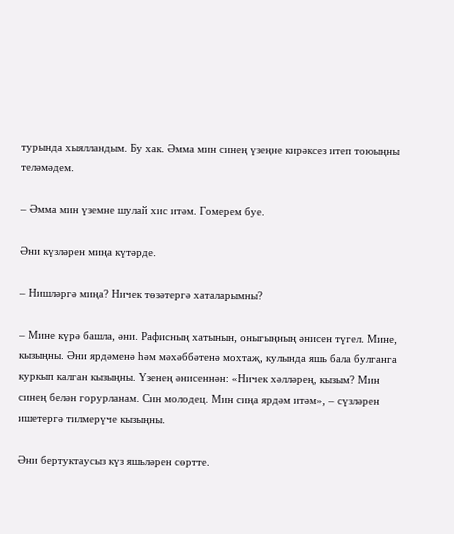турында хыялландым. Бу хак. Әмма мин синең үзеңне кирәксез итеп тоюыңны теләмәдем.

– Әмма мин үземне шулай хис итәм. Гомерем буе.

Әни күзләрен миңа күтәрде.

– Нишләргә миңа? Ничек төзәтергә хаталарымны?

– Мине күрә башла, әни. Рафисның хатынын, оныгыңның әнисен түгел. Мине, кызыңны. Әни ярдәменә һәм мәхәббәтенә мохтаҗ, кулында яшь бала булганга куркып калган кызыңны. Үзенең әнисеннән: «Ничек хәлләрең, кызым? Мин синең белән горурланам. Син молодец. Мин сиңа ярдәм итәм», – сүзләрен ишетергә тилмерүче кызыңны.

Әни бертуктаусыз күз яшьләрен сөртте.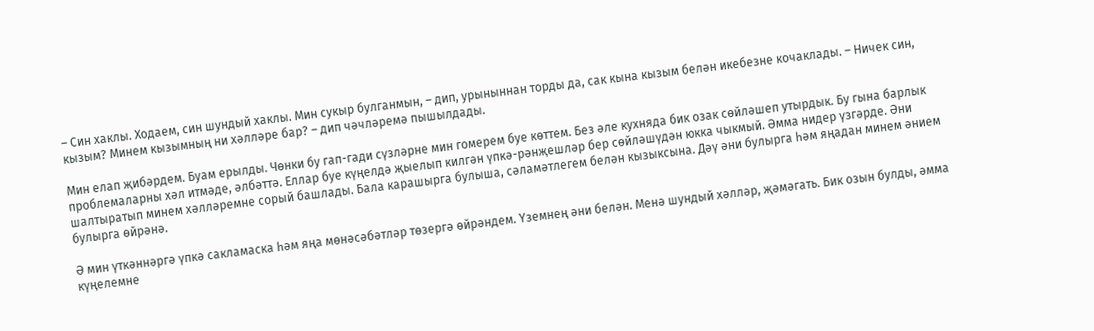– Син хаклы. Ходаем, син шундый хаклы. Мин сукыр булганмын, – дип, урыныннан торды да, сак кына кызым белән икебезне кочаклады. – Ничек син, кызым? Минем кызымның ни хәлләре бар? – дип чәчләремә пышылдады.

Мин елап җибәрдем. Буам ерылды. Чөнки бу гап-гади сүзләрне мин гомерем буе көттем. Без әле кухняда бик озак сөйләшеп утырдык. Бу гына барлык проблемаларны хәл итмәде, әлбәттә. Еллар буе күңелдә җыелып килгән үпкә-рәнҗешләр бер сөйләшүдән юкка чыкмый. Әмма нидер үзгәрде. Әни шалтыратып минем хәлләремне сорый башлады. Бала карашырга булыша, сәламәтлегем белән кызыксына. Дәү әни булырга һәм яңадан минем әнием булырга өйрәнә.

Ә мин үткәннәргә үпкә сакламаска һәм яңа мөнәсәбәтләр төзергә өйрәндем. Үземнең әни белән. Менә шундый хәлләр, җәмәгать. Бик озын булды, әмма күңелемне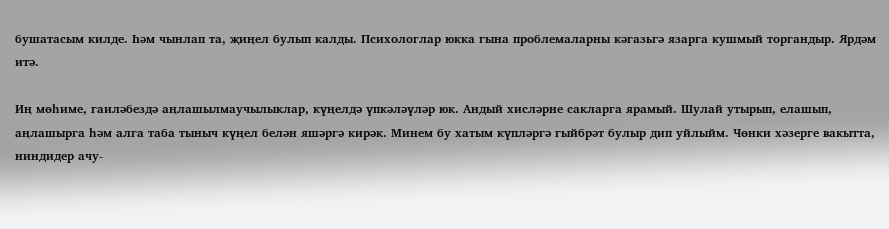бушатасым килде. Һәм чынлап та, җиңел булып калды. Психологлар юкка гына проблемаларны кәгазьгә язарга кушмый торгандыр. Ярдәм итә.

Иң мөһиме, гаиләбездә аңлашылмаучылыклар, күңелдә үпкәләүләр юк. Андый хисләрне сакларга ярамый. Шулай утырып, елашып, аңлашырга һәм алга таба тыныч күңел белән яшәргә кирәк. Минем бу хатым күпләргә гыйбрәт булыр дип уйлыйм. Чөнки хәзерге вакытта, ниндидер ачу-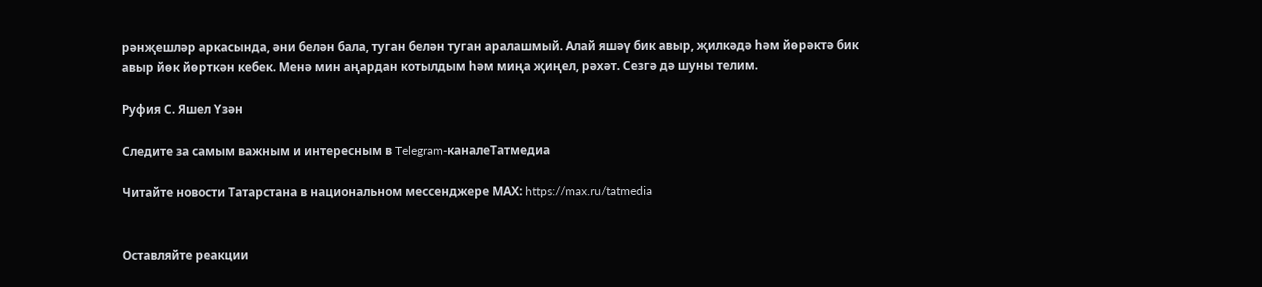рәнҗешләр аркасында, әни белән бала, туган белән туган аралашмый. Алай яшәү бик авыр, җилкәдә һәм йөрәктә бик авыр йөк йөрткән кебек. Менә мин аңардан котылдым һәм миңа җиңел, рәхәт. Сезгә дә шуны телим.

Руфия С. Яшел Үзән

Следите за самым важным и интересным в Telegram-каналеТатмедиа

Читайте новости Татарстана в национальном мессенджере MАХ: https://max.ru/tatmedia


Оставляйте реакции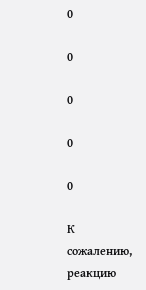0

0

0

0

0

К сожалению, реакцию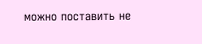можно поставить не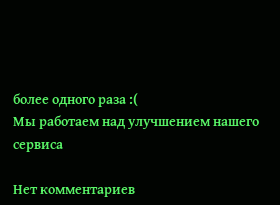более одного раза :(
Мы работаем над улучшением нашего сервиса

Нет комментариев